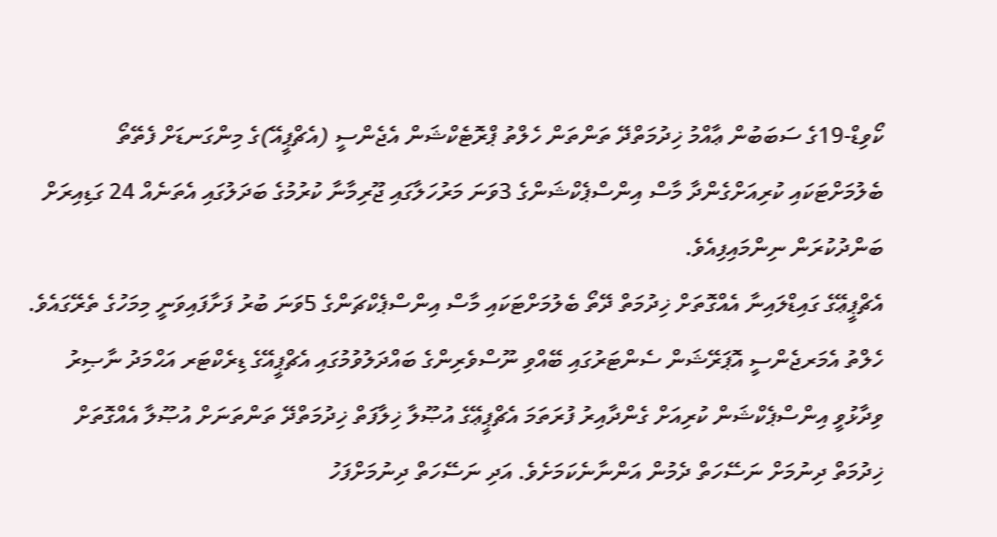ކޯވިޑް-19ގެ ސަބަބުން ޢާއްމު ޚިދުމަތްދޭ ތަންތަން ހެލްތު ޕްރޮޓެކްޝަން އެޖެންސީ (އެޗްޕީއޭ)ގެ މިންގަނޑަށް ފެތޭތޯ ބެލުމަށްޓަކައި ކުރިއަށްގެންދާ މާސް އިންސްޕެކްޝަންގެ 3ވަނަ މަރުހަލާގައި ޖޫރިމާނާ ކުރުމުގެ ބަދަލުގައި އެތަނެއް 24 ގަޑިއިރަށް ބަންދުކުރަން ނިންމައިފިއެވެ.
އެޗްޕީޢޭގެ ގައިޑްލައިނާ އެއްގޮތަށް ޚިދުމަތް ދޭތޯ ބެލުމަށްޓަކައި މާސް އިންސްޕެކްޗަންގެ 5ވަނަ ބުރު ފަށާފައިވަނީ މިމަހުގެ ތެރޭގައެވެ.
ހެލްތު އެމަރޖެންސީ އޮޕަރޭޝަން ސެންޓަރުގައި ބޭއްވި ނޫސްވެރިންގެ ބައްދަލުވުމުގައި އެޗްޕީއޭގެ ޑިރެކްޓަރ އަޙްމަދު ނާޞިރު ވިދާޅުވީ އިންސްޕެކްޝަން ކުރިއަށް ގެންދާއިރު ފުރަތަމަ އެޗްޕީޢޭގެ އުޞޫލާ ޚިލާފަތް ޚިދުމަތްދޭ ތަންތަނަށް އުޞޫލާ އެއްގޮތަށް ޚިދުމަތް ދިނުމަށް ނަސޭހަތް ދެމުން އަންނާނެކަމަށެވެ. އަދި ނަސޭހަތް ދިނުމަށްފަހު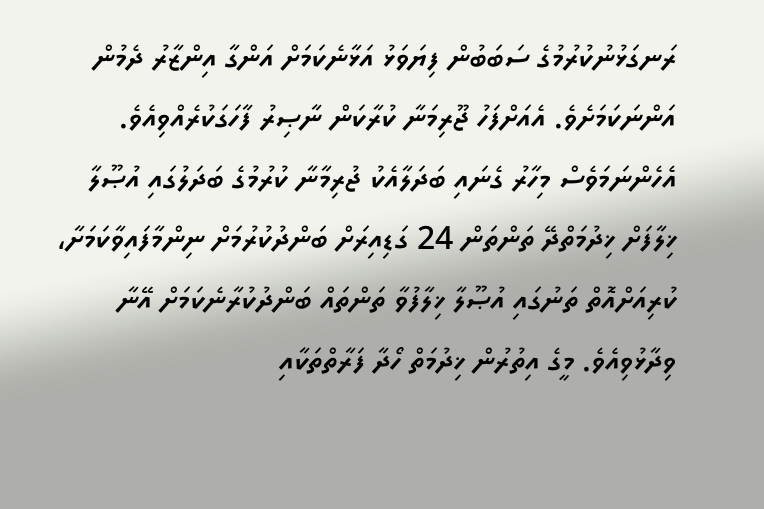ރަނގަޅުނުކުރުމުގެ ސަބަބުން ފިޔަވަޅު އަޅާނެކަމަށް އަންގާ އިންޒާރު ދެމުން އަންނަކަމަށެވެ. އެއަށްފަހު ޖޫރިމަނާ ކުރާކަން ނާޞިރު ފާހަގަކުރެއްވިއެވެ.
އެހެންނަމަވެސް މިހާރު ގެނައި ބަދަލާއެކު ޖުރިމާނާ ކުރުމުގެ ބަދަލުގައި އުޞޫލާ ޚިލާފަށް ޚިދުމަތްދޭ ތަންތަން 24 ގަޑިއިރަށް ބަންދުކުރުމަށް ނިންމާފައިވާކަމަށާ، ކުރިއަށްއޮތް ތަނުގައި އުޞޫލާ ޚިލާފުވާ ތަންތައް ބަންދުކުރާނެކަމަށް އޭނާ ވިދާޅުވިއެވެ. މީގެ އިތުރުން ޚިދުމަތް ހޯދާ ފަރާތްތަކާއި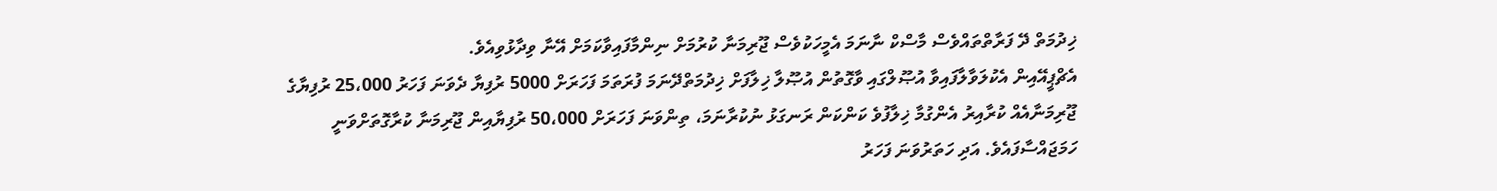ޚިދުމަތް ދޭ ފަރާތްތައްވެސް މާސްކް ނާނަމަ އެމީހަކުވެސް ޖޫރިމަނާ ކުރުމަށް ނިންމާފައިވާކަމަށް އޭނާ ވިދާޅުވިއެވެ.
އެޗްޕީއޭއިން އެކުލަވާލާފައިވާ އުޞޫލްގައި ވާގޮތުން އުޞޫލާ ޚިލާފަށް ޚިދުމަތްދޭނަމަ ފުރަތަމަ ފަހަރަށް 5000 ރުފިޔާ ދެވަނަ ފަހަރު 25،000 ރުފިޔާގެ ޖޫރިމަނާއެއް ކުރާއިރު އެންގުމާ ޚިލާފުވެ ކަންކަން ރަނގަޅު ނުކުރާނަމަ، ތިންވަނަ ފަހަރަށް 50،000 ރުފިޔާއިން ޖޫރިމަނާ ކުރާގޮތަށްވަނީ ހަމަޖައްސާފައެވެ. އަދި ހަތަރުވަނަ ފަހަރު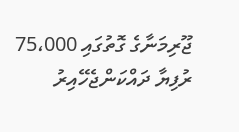ޖޫރިމަނާގެ ގޮތުގައި 75،000 ރުފިޔާ ދައްކަންޖެހޭއިރު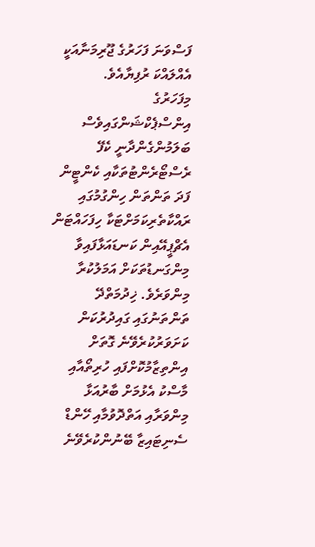ފަސްވަނަ ފަހަރުގެ ޖޫރިމަނާއަކީ އެއްލައްކަ ރުފިޔާއެވެ.
މިފަހަރުގެ އިންސްޕެކްޝަންގައިވެސް ބަލަމުންގެންދާނީ ކެފޭ ރެސްޓޯރެންޓުތަކާއި ކެންޓީން ފަދަ ތަންތަން ހިންގުމުގައި ރައްކާތެރިކަމަށްޓަކާ ހިފަހައްޓަން އެޗްޕީއޭއިން ކަނޑައަޅާފައިވާ މިންގަނޑުތަކަށް އަމަލުކުރާ މިންވަރެވެ. ޚިދުމަތްދޭ ތަންތަނުގައި ގައިދުރުކަން ކަށަވަރުކުރެވޭނެ ގޮތަށް އިންތިޒާމުކޮށްފައި ހުރިތޯއާއި މާސްކު އެޅުމަށް ބާރުއަޅާ މިންވަރާއި އަތްދޮވުމާއި ހޭންޑް ސެނިޓައިޒާ ބޭނުންކުރެވޭނެ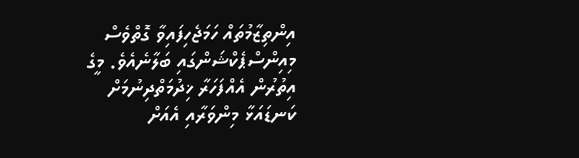އިންތިޒާމުތައް ހަމަޖެހިފައިވާ ގޮތްވެސް މިއިންސްޕެކްޝަންގައި ބަލާނެއެވެ. މީގެ އިތުރުން އެއްފަހަރާ ޚިދުމަތްދިނުމަށް ކަނޑައަޅާ މިންވަރާއި އެއަށް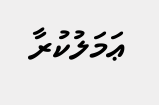ޢަމަލުކުރާ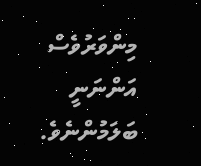މިންވަރުވެސް އަންނަނީ ބަލަމުންނެވެ.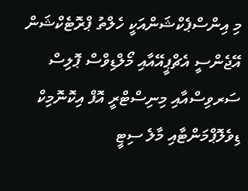މި އިންސްޕެކްޝަންއަކީ ހެލްތު ޕްރޮޓެކްޝަން އޭޖެންސީ އެޗްޕީއޭއާއި މޯލްޑިވްސް ޕޮލިސް ސަރވިސްއާއި މިނިސްޓްރީ އޮފް އިކޮނޮމިކް ޑިވެލޮޕްމަންޓާއި މާލެ ސިޓީ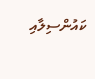ކައުންސިލާއި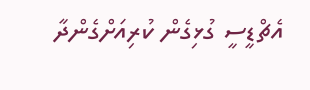އެޗްޑީސީ ގުޅިގެން ކުރިއަށްގެންދާ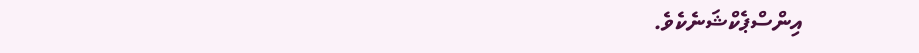އިންސްޕެކްޝަނެކެވެ.